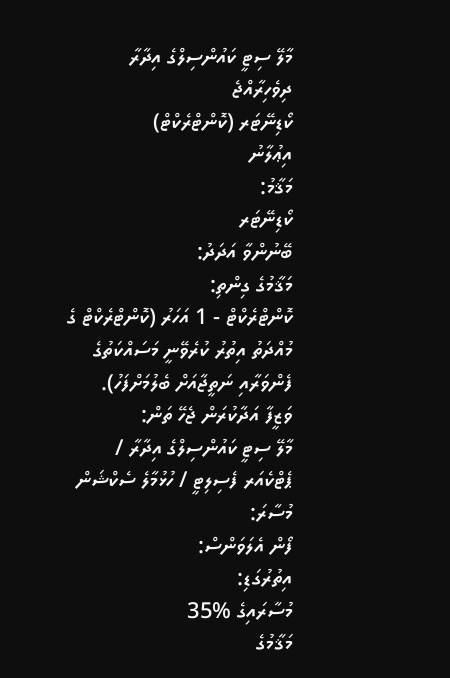މާލޭ ސިޓީ ކައުންސިލްގެ އިދާރާ
ދިވެހިރާއްޖެ
ކޯޑިނޭޓަރ (ކޮންޓްރެކްޓް)
އިޢުލާނު
މަޤާމު:
ކޯޑިނޭޓަރ
ބޭނުންވާ އަދަދު:
މަޤާމުގެ ގިންތި:
ކޮންޓްރެކްޓް - 1 އަހަރު (ކޮންޓްރެކްޓް ގެ މުއްދަތު އިތުރު ކުރެވޭނީ މަސައްކަތުގެ ފެންވަރާއި ނަތީޖާއަށް ބެލުމަށްފަހު).
ވަޒީފާ އަދާކުރަން ޖެހޭ ތަން:
މާލޭ ސިޓީ ކައުންސިލްގެ އިދާރާ / ޕެޓްކެއަރ ފެސިލިޓީ / ހުޅުމާލެ ސެކްޝަން
މުސާރަ:
ފޯން އެލަވަންސް:
އިތުރުގަޑި:
މުސާރައިގެ %35
މަޤާމުގެ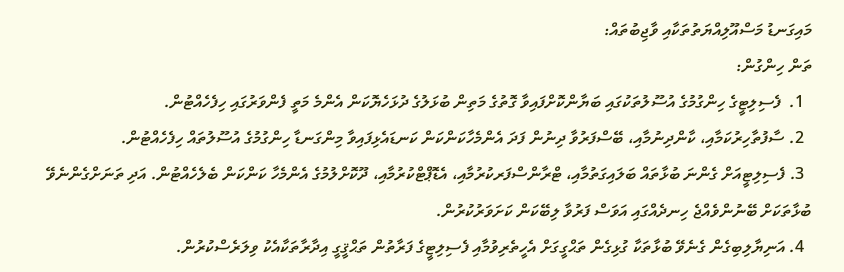މައިގަނޑު މަސްއޫލިއްޔަތުތަކާއި ވާޖިބުތައް:
ތަން ހިންގުން:
  1.  ފެސިލިޓީގެ ހިންގުމުގެ އުސޫލުތަކުގައި ބަޔާންކޮށްފައިވާ ގޮތުގެ މަތިން ބުޅަލުގެ ދުޅަހެޔޮކަން އެންމެ މަތީ ފެންވަރުގައި ހިފެހެއްޓުން.
  2. ސާފުތާހިރުކަމާއި، ކާންދިނުމާއި، ބޭސްފަރުވާ ދިނުން ފަދަ އެންމެހާކަންކަން ކަނޑައެޅިފައިވާ މިންގަނޑާ ހިންގުމުގެ އުސޫލުތައް ހިފެހެއްޓުން.
  3. ފެސިލިޓީއަށް ގެންނަ ބުޅާތައް ބަލައިގަތުމާއި، ޓްރާންސްފަރކުރުމާއި، އެޑޮޕްޓްކުރުމާއި، ދޫކޮށްލުމުގެ އެންމެހާ ކަންކަން ބެލެހެއްޓުން. އަދި ތަނަށްގެންނެވޭ ބުޅާތަކަށް ބޭނުންވެއްޖެ ހިނދެއްގައި އަވަސް ފަރުވާ ލިބޭކަން ކަށަވަރުކުރުން.
  4. އަނިޔާލިބިގެން ގެނެވޭ ބުޅާތަކާ ގުޅިގެން ތަޙްގީގަށް އެހީތެރިވުމާއި ފެސިލިޓީގެ ފަރާތުން ތަޙްޤީގީ އިދާރާތަކާއެކު ވިލަރެސްކުރުން.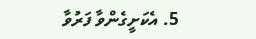5. އެކަށީގެންވާ ފަރުވާ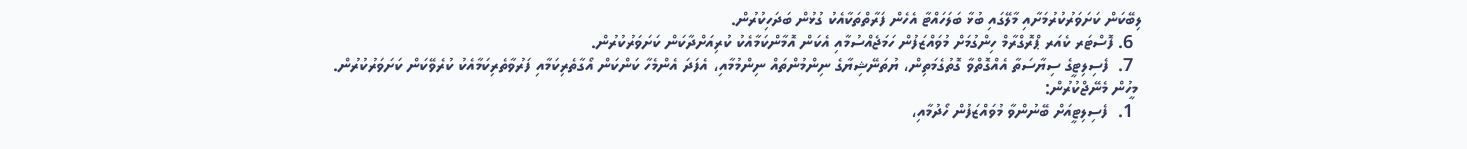ލިބޭކަން ކަށަވަރުކުރުމަށާއި މާލޭގައި ބުޅާ ބަލަހައްޓާ އެހެން ފަރާތްތަކާއެކު ގުޅުން ބަދަހިކުރުން.
  6. ފޮސްޓަރ ކެއަރ ޕްރޮގްރާމް ހިންގުމަށް މުވައްޒަފުން ހަމަޖެއްސުމާއި އެކަން އޮމާންކަމާއެކު ކުރިއަށްދާކަން ކަށަވަރުކުރުން.
  7.  ފެސިލިޓީގެ ސިޔާސަތާ އެއްގޮތްވާ ގޮތުގެމަތިން، ޔުތަނޭޝިޔާގެ ނިންމުންތައް ނިންމުމާއި، އެފަދަ އެންމެހާ ކަންކަން އޯގާތެރިކަމާއި ފަރުވާތެރިކަމާއެކު ކުރެވޭކަން ކަށަވަރުކުރުން.
 މީހުން މެނޭޖްކުރުން:
  1.  ފެސިލިޓީއަށް ބޭނުންވާ މުވައްޒަފުން ހޯދުމާއި،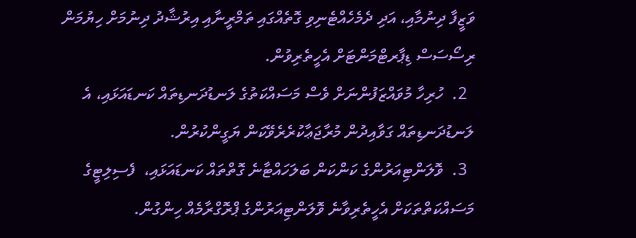ވަޒީފާ ދިނުމާއި، އަދި ދެމެހެއްޓެނިވި ގޮތެއްގައި ތަމްރީނާއި އިރުޝާދު ދިނުމަށް ހިޔުމަން ރިސޯސަސް ޑިޕާރޓްމަންޓަށް އެހީތެރިވުން.
  2.  ހުރިހާ މުވައްޒަފުންނަށް ވެސް މަސައްކަތުގެ ލަނޑުދަނޑިތައް ކަނޑައަޅައި، އެ ލަނޑުދަނޑިތައް ގަވާއިދުން މުރާޖަޢާކުރެރެވޭކަން ޔަގީންކުރުން.
  3.  ވޮލަންޓިއަރުންގެ ކަންކަން ބަލަހައްޓާނެ ގޮތްތައް ކަނޑައަޅައި،  ފެސިލިޓީގެ މަސައްކަތްތަކަށް އެހީތެރިވާނެ ވޮލަންޓިއަރުންގެ ޕްރޮގްރާމެއް ހިންގުން.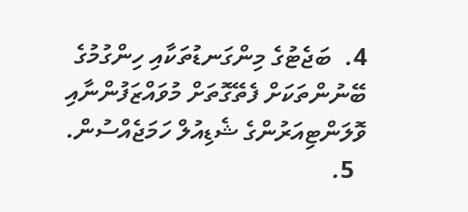4.  ބަޖެޓުގެ މިންގަނޑުތަކާއި ހިންގުމުގެ ބޭނުންތަކަށް ފެތޭގޮތަށް މުވައްޒަފުންނާއި ވޮލަންޓިއަރުންގެ ޝެޑިއުލް ހަމަޖެއްސުން.
  5.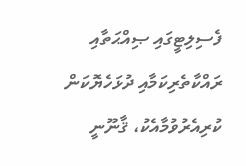ފެސިލިޓީގައި ޞިއްޙަތާއި ރައްކާތެރިކަމާއި ދުޅަހެޔޮކަން ކުރިއެރުވުމާއެކު، ޤާނޫނީ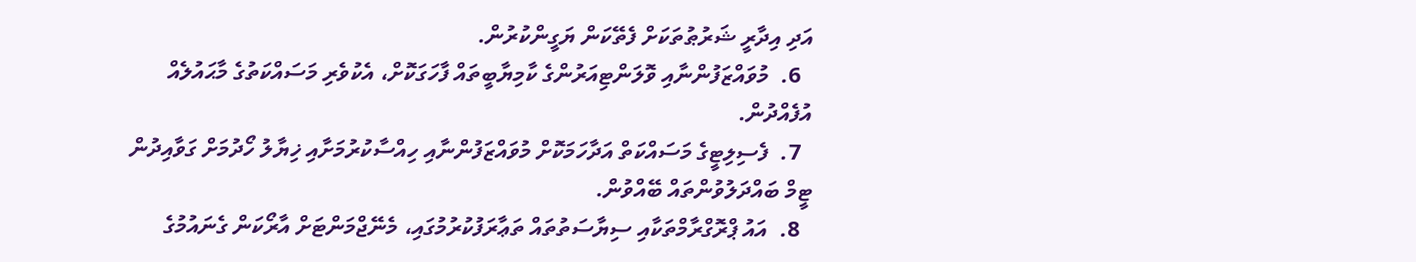އަދި އިދާރީ ޝަރުޠުތަކަށް ފެތޭކަން ޔަގީންކުރުން.
  6.  މުވައްޒަފުންނާއި ވޮލަންޓިއަރުންގެ ކާމިޔާބީތައް ފާހަގަކޮށް، އެކުވެރި މަސައްކަތުގެ މާޙައުލެއް އުފެއްދުން.
  7.  ފެސިލިޓީގެ މަސައްކަތް އަދާހަމަކޮށް މުވައްޒަފުންނާއި ހިއްސާކުރުމަށާއި ޚިޔާލު ހޯދުމަށް ގަވާއިދުން ޓީމް ބައްދަލުވުންތައް ބޭއްވުން.
  8.  އައު ޕްރޮގްރާމްތަކާއި ސިޔާސަތުތައް ތަޢާރަފުކުރުމުގައި، މެނޭޖްމަންޓަށް އާރޯކަން ގެނައުމުގެ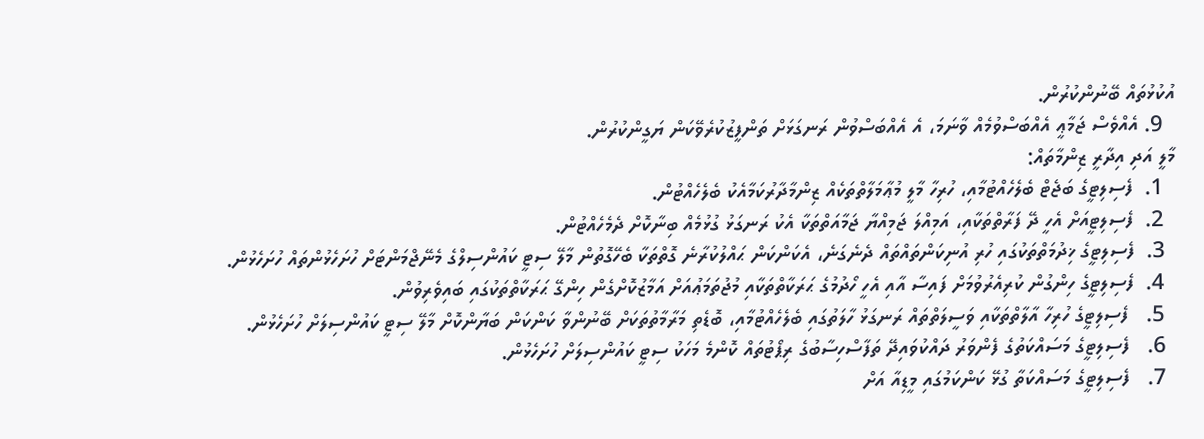އުކުޅުތައް ބޭނުންކުރުން.
  9. އެއްވެސް ޖަމާޢީ އެއްބަސްވުމެއް ވާނަމަ، އެ އެއްބަސްވުން ރަނގަޅަށް ތަންފީޒުކުރެވޭކަން ޔަގީންކުރުން.
މާލީ އަދި އިދާރީ ޒިންމާތައް:
  1.  ފެސިލިޓީގެ ބަޖެޓް ބެލެހެއްޓުމާއި، ހުރިހާ މާލީ މުޢާމަލާތްތަކެއް ޒިންމާދާރުކަމާއެކު ބެލެހެއްޓުން.
  2.  ފެސިލިޓީއަށް އެހީ ދޭ ފަރާތްތަކާއި، އަމިއްލަ ޖަމިއްޔާ ޖަމާއަތްތަކާ އެކު ރަނގަޅު ގުޅުމެއް ބިނާކޮށް ދެމެހެއްޓުން.
  3.  ފެސިލިޓީގެ ޚިދުމަތްތަކުގައި ހުރި އުނިކަންތައްތައް ދެނެގަނެ، އެކަންކަން ޙައްލުކުރާނެ ގޮތްތަކާ ބެހޭގޮތުން މާލޭ ސިޓީ ކައުންސިލްގެ މެނޭޖްމަންޓަށް ހުށަހެޅުންތައް ހުށަހެޅުން.
  4.  ފެސިލިޓީގެ ހިންގުން ކުރިއެރުވުމަށް ފައިސާ އާއި އެހީ ހޯދުމުގެ ޙަރަކާތްތަކާއި މުޖުތަމަޢުއަށް އަމާޒުކޮށްގެން ހިންގޭ ޙަރަކާތްތަކުގައި ބައިވެރިވުން.
  5.   ފެސިލިޓީގެ ހުރިހާ އާލާތްތަކާއި ވަސީލަތްތައް ރަނގަޅު ހާލަތުގައި ބެލެހެއްޓުމާއި، ބޮޑެތި މަރާމާތުތަކަށް ބޭނުންވާ ކަންކަން ބަޔާންކޮށް މާލޭ ސިޓީ ކައުންސިލަށް ހުށަހެޅުން.
  6.   ފެސިލިޓީގެ މަސައްކަތުގެ ފެންވަރު ދައްކުވައިދޭ ތަފާސްހިސާބުގެ ރިޕޯޓުތައް ކޮންމެ މަހަކު ސިޓީ ކައުންސިލަށް ހުށަހެޅުން.
  7.   ފެސިލިޓީގެ މަސައްކަތާ ގުޅޭ ކަންކަމުގައި މީޑިއާ އަށް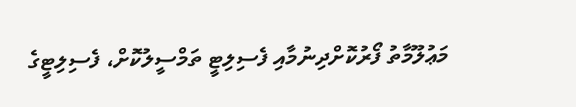މަޢުލޫމާތު ފޯރުކޮށްދިނުމާއި ފެސިލިޓީ ތަމްސީލުކޮށް، ފެސިލިޓީގެ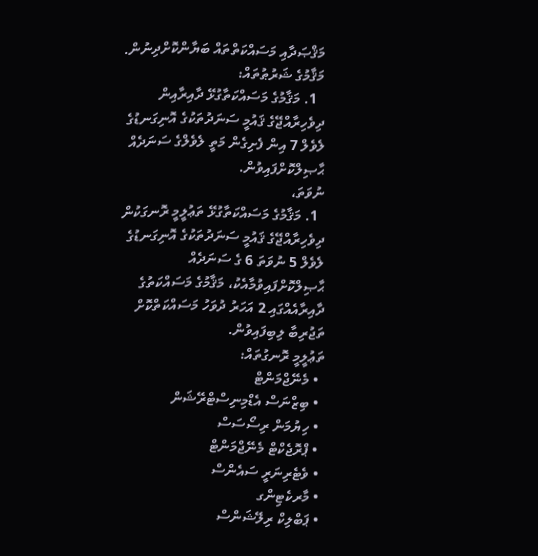މަޤްޞަދާއި މަސައްކަތްތައް ބަޔާންކޮށްދިނުން.
މަޤާމުގެ ޝަރުޠުތައް:
  1. މަޤާމުގެ މަސައްކަތާގުޅޭ ދާއިރާއިން ދިވެހިރާއްޖޭގެ ޤައުމީ ސަނަދުތަކުގެ އޮނިގަނޑުގެ ލެވެލް 7 އިން ފެށިގެން މަތީ ލެވެލްގެ ސަނަދެއް ޙާޞިލްކޮށްފައިވުން.
ނުވަތަ،
  1. މަޤާމުގެ މަސައްކަތާގުޅޭ ތަޢުލީމީ ރޮނގަކުން ދިވެހިރާއްޖޭގެ ޤައުމީ ސަނަދުތަކުގެ އޮނިގަނޑުގެ ލެވެލް 5 ނުވަތަ 6 ގެ ސަނަދެއް ޙާޞިލްކޮށްފައިވުމާއެކު، މަޤާމުގެ މަސައްކަތުގެ ދާއިރާއެއްގައި 2 އަހަރު ދުވަހު މަސައްކަތްކޮށް ތަޖުރިބާ ލިބިފައިވުން.
ތަޢުލީމީ ރޮނގުތައް:
  • މެނޭޖްމަންޓް
  • ބިޒްނަސް އެޑްމިނިސްޓްރޭޝަން
  • ހިޔުމަން ރިސޯސަސް
  • ޕްރޮޖެކްޓް މެނޭޖްމަންޓް
  • ވެޓެރިނަރީ ސައެންސް
  • މާރކެޓިންގ
  • ޕަބްލިކް ރިލޭޝަންސް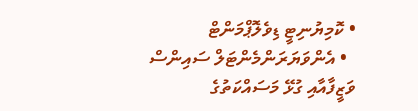• ކޮމިޔުނިޓީ ޑިވެލޮޕްމަންޓް
  • އެންވަޔަރަންމެންޓަލް ސައިންސް
ވަޒީފާއާއި ގުޅޭ މަސައްކަތުގެ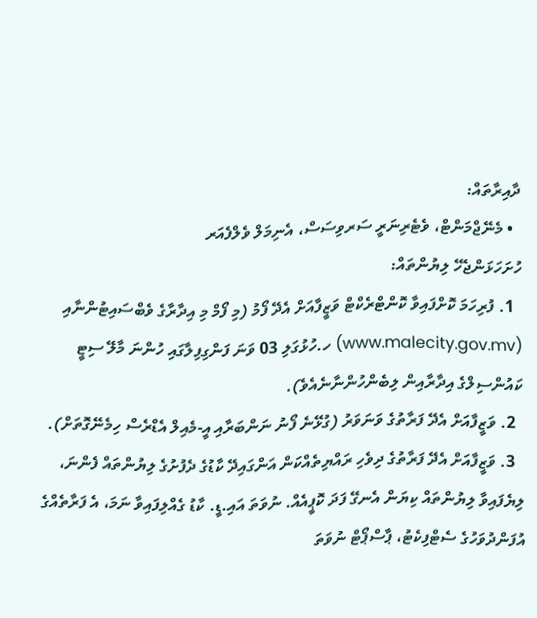ދާއިރާތައް:
  • މެނޭޖްމަންޓް، ވެޓެރިނަރީ ސަރވިސަސް، އެނިމަލް ވެލްފެއަރ
ހުށަހަޅަންޖެހޭ ލިޔުންތައް:
  1. ފުރިހަމަ ކޮށްފައިވާ ކޮންޓްރެކްޓް ވަޒީފާއަށް އެދޭ ފޯމު (މި ފޯމް މި އިދާރާގެ ވެބްސައިޓުންނާއި (www.malecity.gov.mv) ހ.ހުޅުގަލި 03 ވަނަ ފަންގިފިލާގައި ހުންނަ މާލޭ ސިޓީ ކައުންސިލްގެ އިދާރާއިން ލިބެންހުންނާނެއެވެ).
  2. ވަޒީފާއަށް އެދޭ ފަރާތުގެ ވަނަވަރު (ގުޅޭނެ ފޯނު ނަންބަރާއި އީ-މެއިލް އެޑްރެސް ހިމެނޭގޮތަށް).
  3. ވަޒީފާއަށް އެދޭ ފަރާތުގެ ދިވެހި ރައްޔިތެއްކަން އަންގައިދޭ ކާޑުގެ ދެފުށުގެ ލިޔުންތައް ފެންނަ، ލިޔެފައިވާ ލިޔުންތައް ކިޔަން އެނގޭ ފަދަ ކޮޕީއެއް. ނުވަތަ އައި.ޑީ. ކާޑު ގެއްލިފައިވާ ނަމަ، އެ ފަރާތެއްގެ އުފަންދުވަހުގެ ސެޓްފިކެޓު، ޕާސްޕޯޓް ނުވަތަ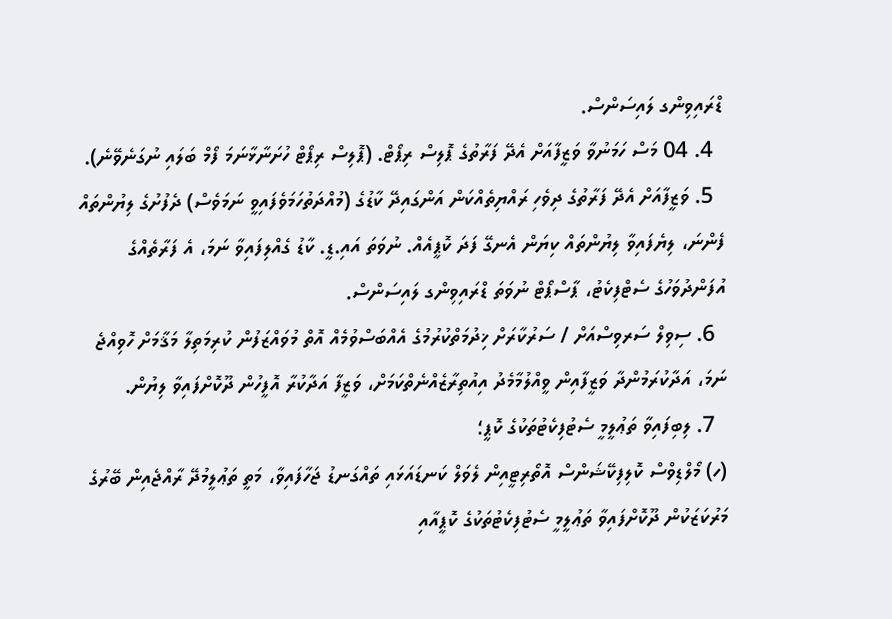ޑްރައިވިންގ ލައިސަންސް.
  4. 04 މަސް ހަމަނުވާ ވަޒީފާއަށް އެދޭ ފަރާތުގެ ޕޮލިސް ރިޕޯޓް. (ޕޮލިސް ރިޕޯޓް ހުށަނާޅާނަމަ ފޯމް ބަލައި ނުގަނެވޭނެ).
  5. ވަޒީފާއަށް އެދޭ ފަރާތުގެ ދިވެހި ރައްޔިތެއްކަން އަންގައިދޭ ކާޑުގެ (މުއްދަތުހަމަވެފައިވީ ނަމަވެސް) ދެފުށުގެ ލިޔުންތައް ފެންނަ، ލިޔެފައިވާ ލިޔުންތައް ކިޔަން އެނގޭ ފަދަ ކޮޕީއެއް. ނުވަތަ އައި.ޑީ. ކާޑު ގެއްލިފައިވާ ނަމަ، އެ ފަރާތެއްގެ އުފަންދުވަހުގެ ސެޓްފިކެޓު، ޕާސްޕޯޓް ނުވަތަ ޑްރައިވިންގ ލައިސަންސް.
  6. ސިވިލް ސަރވިސްއަށް / ސަރުކާރަށް ޚިދުމަތްކުރުމުގެ އެއްބަސްވުމެއް އޮތް މުވައްޒަފުން ކުރިމަތިލާ މަޤާމަށް ހޮވިއްޖެ ނަމަ، އަދާކުރަމުންދާ ވަޒީފާއިން ވީއްލުމާމެދު އިއުތިރާޒެއްނެތްކަމަށް، ވަޒީފާ އަދާކުރާ އޮފީހުން ދޫކޮށްފައިވާ ލިޔުން.
  7. ލިބިފައިވާ ތަޢުލީމީ ސެޓުފިކެޓުތަކުގެ ކޮޕީ؛
(ހ) މޯލްޑިވްސް ކޮލިފިކޭޝަންސް އޮތޯރިޓީއިން ލެވަލް ކަނޑައަޅައި ތައްގަނޑު ޖަހާފައިވާ، މަތީ ތަޢުލީމުދޭ ރާއްޖެއިން ބޭރުގެ މަރުކަޒަކުން ދޫކޮށްފައިވާ ތަޢުލީމީ ސެޓުފިކެޓުތަކުގެ ކޮޕީއާއި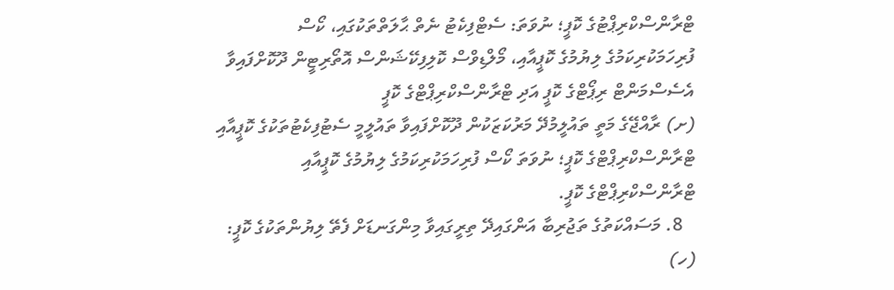ޓްރާންސްކްރިޕްޓުގެ ކޮޕީ؛ ނުވަތަ: ސެޓްފިކެޓު ނެތް ޙާލަތްތަކުގައި، ކޯސް ފުރިހަމަކުރިކަމުގެ ލިޔުމުގެ ކޮޕީއާއި، މޯލްޑިވްސް ކޮލިފިކޭޝަންސް އޮތޯރިޓީން ދޫކޮށްފައިވާ އެސެސްމަންޓް ރިޕޯޓްގެ ކޮޕީ އަދި ޓްރާންސްކްރިޕްޓްގެ ކޮޕީ
(ށ) ރާއްޖޭގެ މަތީ ތައުލީމުދޭ މަރުކަޒަކުން ދޫކޮށްފައިވާ ތައުލީމީ ސެޓުފިކެޓުތަކުގެ ކޮޕީއާއި ޓްރާންސްކްރިޕްޓްގެ ކޮޕީ؛ ނުވަތަ ކޯސް ފުރިހަމަކުރިކަމުގެ ލިޔުމުގެ ކޮޕީއާއި ޓްރާންސްކްރިޕްޓްގެ ކޮޕީ.
   8. މަސައްކަތުގެ ތަޖުރިބާ އަންގައިދޭ ތިރީގައިވާ މިންގަނޑަށް ފެތޭ ލިޔުންތަކުގެ ކޮޕީ:
(ހ)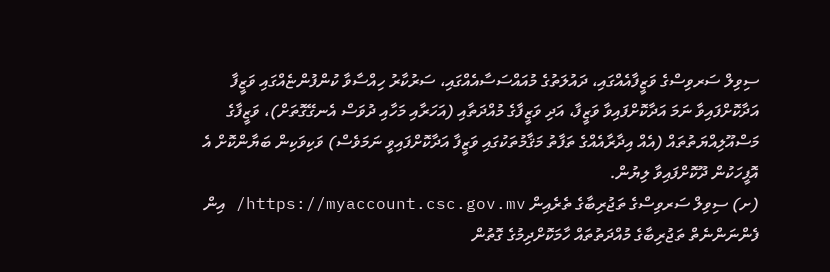ސިވިލް ސަރވިސްގެ ވަޒީފާއެއްގައި، ދައުލަތުގެ މުއައްސަސާއެއްގައި، ސަރުކާރު ހިއްސާވާ ކުންފުންޏެއްގައި ވަޒީފާ އަދާކޮށްފައިވާ ނަމަ އަދާކޮށްފައިވާ ވަޒީފާ، އަދި ވަޒީފާގެ މުއްދަތާއި (އަހަރާއި މަހާއި ދުވަސް އެނގޭގޮތަށް)، ވަޒީފާގެ މަސްއޫލިއްޔަތުތައް (އެއް އިދާރާއެއްގެ ތަފާތު މަޤާމުތަކުގައި ވަޒީފާ އަދާކޮށްފައިވީ ނަމަވެސް) ވަކިވަކިން ބަޔާންކޮށް އެ އޮފީހަކުން ދޫކޮށްފައިވާ ލިޔުން.
(ށ) ސިވިލް ސަރވިސްގެ ތަޖުރިބާގެ ތެރެއިން https://myaccount.csc.gov.mv/ އިން ފެންނަންނެތް ތަޖުރިބާގެ މުއްދަތުތައް ހާމަކޮށްދިމުގެ ގޮތުން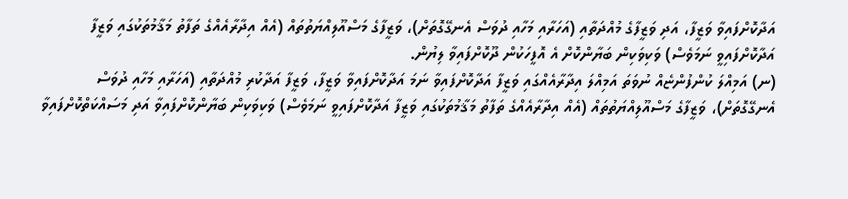އަދާކޮށްފައިވާ ވަޒީފާ، އަދި ވަޒީފާގެ މުއްދަތާއި (އަހަރާއި މަހާއި ދުވަސް އެނގޭގޮތަށް)، ވަޒީފާގެ މަސްއޫލިއްޔަތުތައް (އެއް އިދާރާއެއްގެ ތަފާތު މަޤާމުތަކުގައި ވަޒީފާ އަދާކޮށްފައިވީ ނަމަވެސް) ވަކިވަކިން ބަޔާންކޮށް އެ އޮފީހަކުން ދޫކޮށްފައިވާ ލިޔުން.
(ނ) އަމިއްލަ ކުންފުންޏެއް ނުވަތަ އަމިއްލަ އިދާރާއެއްގައި ވަޒީފާ އަދާކޮށްފައިވާ ނަމަ އަދާކޮށްފައިވާ ވަޒީފާ، ވަޒީފާ އަދާކުރި މުއްދަތާއި (އަހަރާއި މަހާއި ދުވަސް އެނގޭގޮތަށް)، ވަޒީފާގެ މަސްއޫލިއްޔަތުތައް (އެއް އިދާރާއެއްގެ ތަފާތު މަޤާމުތަކުގައި ވަޒީފާ އަދާކޮށްފައިވީ ނަމަވެސް) ވަކިވަކިން ބަޔާންކޮށްފައިވާ އަދި މަސައްކަތްކޮށްފައިވާ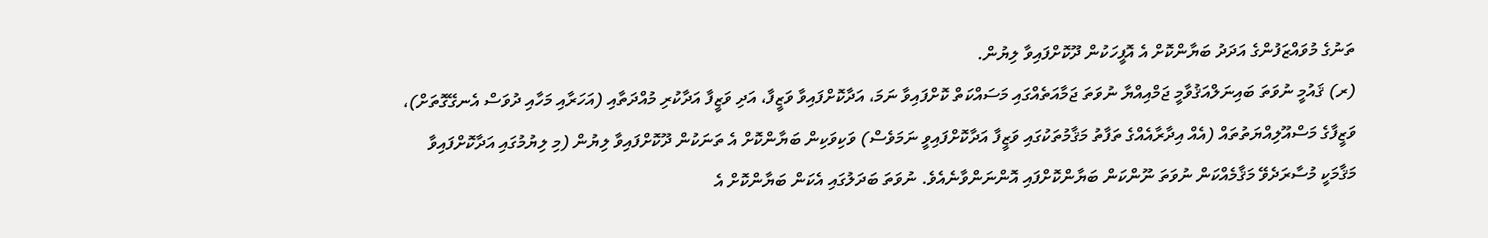ތަނުގެ މުވައްޒަފުންގެ އަދަދު ބަޔާންކޮށް އެ އޮފީހަކުން ދޫކޮށްފައިވާ ލިޔުން.
(ރ) ޤައުމީ ނުވަތަ ބައިނަލްއަޤުވާމީ ޖަމްއިއްޔާ ނުވަތަ ޖަމާއަތެއްގައި މަސައްކަތް ކޮށްފައިވާ ނަމަ، އަދާކޮށްފައިވާ ވަޒީފާ، އަދި ވަޒީފާ އަދާކުރި މުއްދަތާއި (އަހަރާއި މަހާއި ދުވަސް އެނގޭގޮތަށް)، ވަޒީފާގެ މަސްއޫލިއްޔަތުތައް (އެއް އިދާރާއެއްގެ ތަފާތު މަޤާމުތަކުގައި ވަޒީފާ އަދާކޮށްފައިވީ ނަމަވެސް) ވަކިވަކިން ބަޔާންކޮށް އެ ތަނަކުން ދޫކޮށްފައިވާ ލިޔުން (މި ލިޔުމުގައި އަދާކޮށްފައިވާ މަޤާމަކީ މުސާރަދެވޭ މަޤާމެއްކަން ނުވަތަ ނޫންކަން ބަޔާންކޮށްފައި އޮންނަންވާނެއެވެ. ނުވަތަ ބަދަލުގައި އެކަން ބަޔާންކޮށް އެ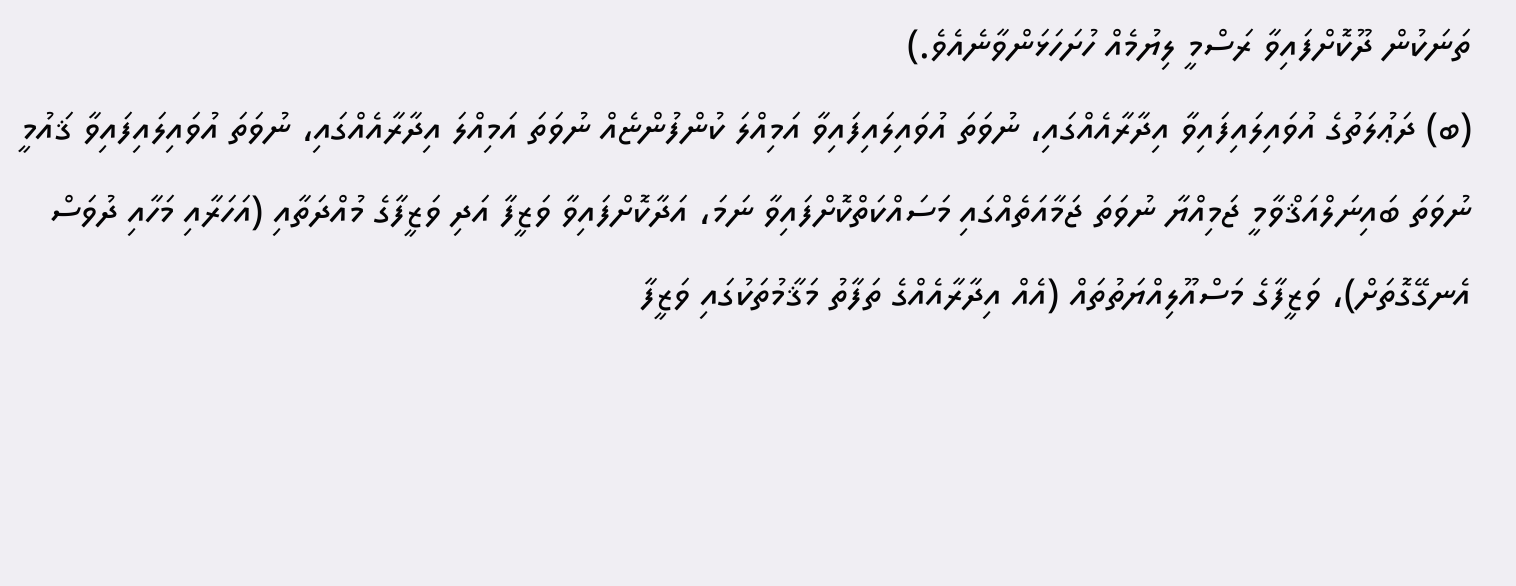ތަނަކުން ދޫކޮށްފައިވާ ރަސްމީ ލިޔުމެއް ހުށަހަޅަންވާނެއެވެ.)
(ބ) ދަޢުލަތުގެ އުވައިލައިފައިވާ އިދާރާއެއްގައި، ނުވަތަ އުވައިލައިފައިވާ އަމިއްލަ ކުންފުންޏެއް ނުވަތަ އަމިއްލަ އިދާރާއެއްގައި، ނުވަތަ އުވައިލައިފައިވާ ޤައުމީ ނުވަތަ ބައިނަލްއަޤްވާމީ ޖަމިއްޔާ ނުވަތަ ޖަމާއަތެއްގައި މަސައްކަތްކޮށްފައިވާ ނަމަ، އަދާކޮށްފައިވާ ވަޒީފާ އަދި ވަޒީފާގެ މުއްދަތާއި (އަހަރާއި މަހާއި ދުވަސް އެނގޭގޮތަށް)، ވަޒީފާގެ މަސްއޫލިއްޔަތުތައް (އެއް އިދާރާއެއްގެ ތަފާތު މަޤާމުތަކުގައި ވަޒީފާ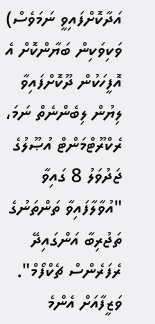އަދާކޮށްފައިވީ ނަމަވެސް) ވަކިވަކިން ބަޔާންކޮށް އެ އޮފީހަކުން ދޫކޮށްފައިވާ ލިޔުން ލިބެންނެތް ނަމަ، ރެކްރޫޓްމަންޓް އުޞޫލުގެ ޖަދުވަލު 8 ގައިވާ "އުވާލާފައިވާ ތަންތަނުގެ ތަޖުރިބާ އަންގައިދޭ ރެފަރެންސް ޗެކްފޯމް".
ވަޒީފާއަށް އެންމެ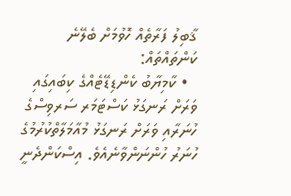ޤާބިލު ފަރާތެއް ހޮވުމަށް ބެލޭނެ ކަންތައްތައް:
  • ކާމިޔާބު ކެންޑިޑޭޓެއްގެ ކިބައިގައި ވަރަށް ރަނގަޅު ކަސްޓަމަރ ސަރވިސްގެ ހުނަރާއި ވަރަށް ރަނގަޅު މުއާމަލާތްކުރުމުގެ ހުނަރު ހުންނަންވާނެއެވެ. އިސްކަންދެނީ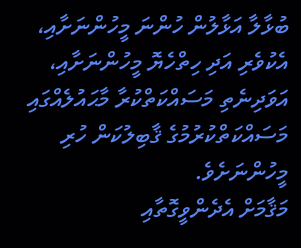ބުޅާލާ އަޅާލުން ހުންނަ މީހުންނަށާއި، އެކުވެރި އަދި ހިތްހެޔޮ މީހުންނަށާއި، އަވަދިނެތި މަސައްކަތްކުރާ މާޙައުލެއްގައި މަސައްކަތްކުރުމުގެ ޤާބިލުކަން ހުރި މީހުންނަށެވެ.
މަޤާމަށް އެދެންވީގޮތާއި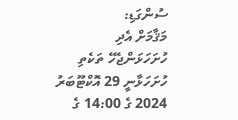ސުންގަޑި:
މަޤާމަށް އެދި ހުށަހަޅަންޖެހޭ ތަކެތި ހުށަހަޅާނީ 29 އޮކްޓޫބަރު 2024 ގެ 14:00 ގެ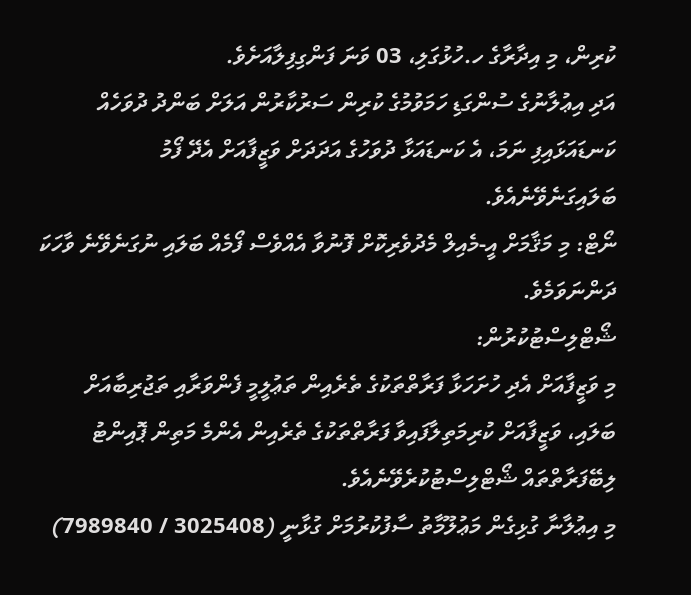ކުރިން، މި އިދާރާގެ ހ.ހުޅުގަލި، 03 ވަނަ ފަންގިފިލާއަށެވެ.
އަދި އިޢުލާނުގެ ސުންގަޑި ހަމަވުމުގެ ކުރިން ސަރުކާރުން އަލަށް ބަންދު ދުވަހެއް ކަނޑައަޅައިފި ނަމަ، އެ ކަނޑައަޅާ ދުވަހުގެ އަދަދަށް ވަޒީފާއަށް އެދޭ ފޯމު ބަލައިގަނެވޭނެއެވެ.
ނޯޓް: މި މަޤާމަށް އީ-މެއިލް މެދުވެރިކޮށް ފޮނުވާ އެއްވެސް ފޯމެއް ބަލައި ނުގަނެވޭނެ ވާހަކަ ދަންނަވަމެވެ.
ޝޯޓްލިސްޓުކުރުން:
މި ވަޒީފާއަށް އެދި ހުށަހަޅާ ފަރާތްތަކުގެ ތެރެއިން ތަޢުލީމީ ފެންވަރާއި ތަޖުރިބާއަށް ބަލައި، ވަޒީފާއަށް ކުރިމަތިލާފައިވާ ފަރާތްތަކުގެ ތެރެއިން އެންމެ މަތިން ޕޮއިންޓު ލިބޭފަރާތްތައް ޝޯޓްލިސްޓުކުރެވޭނެއެވެ.
މި އިޢުލާނާ ގުޅިގެން މަޢުލޫމާތު ސާފުކުރުމަށް ގުޅާނީ (3025408 / 7989840)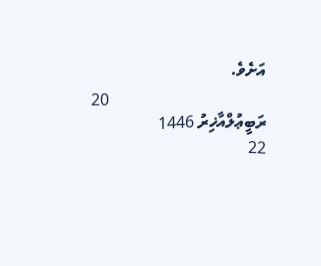އަށެވެ.
                                      20 ރަބީޢުލްއާޚިރު 1446
22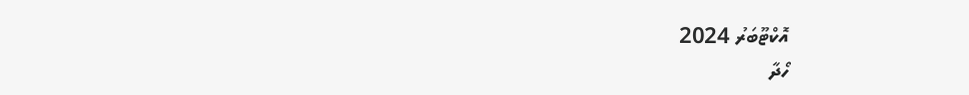އޮކްޓޫބަރު 2024
ހޯދާ